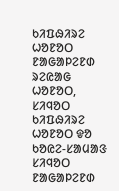ᱠᱤᱯᱷᱤᱨᱮ ᱦᱚᱱᱚᱛ
ᱱᱟᱜᱟᱞᱮᱱᱰ ᱨᱮᱭᱟᱜ ᱦᱚᱱᱚᱛ, ᱥᱤᱧᱚᱛ
ᱠᱤᱯᱷᱤᱨᱮ ᱦᱚᱱᱚᱛ ᱫᱚ ᱠᱚᱭᱮ-ᱥᱟᱢᱟᱝ ᱥᱤᱧᱚᱛ ᱱᱟᱜᱟᱞᱮᱱᱰ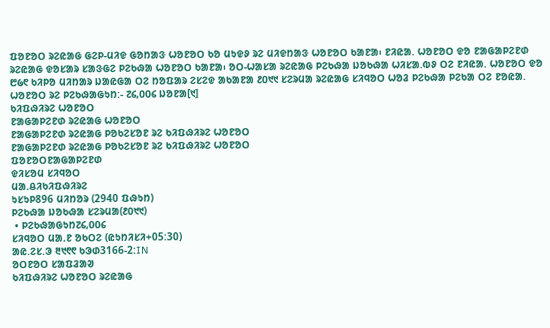ᱯᱚᱱᱚᱛ ᱨᱮᱭᱟᱜ ᱜᱮᱞ-ᱢᱤᱫ ᱜᱚᱴᱟᱝ ᱦᱚᱱᱚᱛ ᱠᱚ ᱢᱩᱫᱽ ᱨᱮ ᱢᱤᱫᱴᱟᱝ ᱦᱚᱱᱚᱛ ᱠᱟᱱᱟ᱾ ᱱᱤᱭᱟ. ᱦᱚᱱᱚᱛ ᱫᱚ ᱱᱟᱜᱟᱞᱮᱱᱰ ᱨᱮᱭᱟᱜ ᱫᱚᱥᱟᱨ ᱥᱟᱝᱜᱮ ᱞᱮᱠᱷᱟ ᱦᱚᱱᱚᱛ ᱠᱟᱱᱟ᱾ ᱚᱛ-ᱦᱟᱥᱟ ᱨᱮᱭᱟᱜ ᱞᱮᱠᱷᱟ ᱡᱚᱠᱷᱟ ᱦᱤᱥᱟ.ᱵᱽ ᱛᱮ ᱱᱤᱭᱟ. ᱦᱚᱱᱚᱛ ᱫᱚ ᱘᱙᱖ ᱠᱤᱞᱚ ᱢᱤᱴᱟᱨ ᱡᱟᱭᱜᱟ ᱛᱮ ᱴᱚᱯᱟᱨ ᱮᱥᱮᱫ ᱟᱠᱟᱱᱟ ᱒᱐᱑᱑ ᱥᱮᱨᱢᱟ ᱨᱮᱭᱟᱜ ᱥᱤᱧᱚᱛ ᱦᱚᱲ ᱞᱮᱠᱷᱟ ᱞᱮᱠᱟ ᱛᱮ ᱱᱚᱭᱟ. ᱦᱚᱱᱚᱛ ᱨᱮ ᱞᱮᱠᱷᱟᱜᱩᱴ:- ᱗᱔,᱐᱐᱔ ᱡᱚᱱᱟ[᱑]
ᱠᱤᱯᱷᱤᱨᱮ ᱦᱚᱱᱚᱛ
ᱱᱟᱜᱟᱞᱮᱱᱰ ᱨᱮᱭᱟᱜ ᱦᱚᱱᱚᱛ
ᱱᱟᱜᱟᱞᱮᱱᱰ ᱨᱮᱭᱟᱜ ᱞᱚᱠᱮᱥᱚᱱ ᱨᱮ ᱠᱤᱯᱷᱤᱨᱮ ᱦᱚᱱᱚᱛ
ᱱᱟᱜᱟᱞᱮᱱᱰ ᱨᱮᱭᱟᱜ ᱞᱚᱠᱮᱥᱚᱱ ᱨᱮ ᱠᱤᱯᱷᱤᱨᱮ ᱦᱚᱱᱚᱛ
ᱯᱚᱱᱚᱛᱱᱟᱜᱟᱞᱮᱱᱰ
ᱫᱤᱥᱚᱢ ᱥᱤᱧᱚᱛ
ᱢᱟᱹᱪᱤᱠᱤᱯᱷᱤᱨᱮ
ᱩᱥᱩᱞ896 ᱢᱤᱴᱚᱨ (2940 ᱯᱷᱩᱴ)
ᱞᱮᱠᱷᱟ ᱡᱚᱠᱷᱟ ᱥᱮᱨᱢᱟ(᱒᱐᱑᱑)
 • ᱞᱮᱠᱷᱟᱜᱩᱴ᱗᱔,᱐᱐᱔
ᱥᱤᱧᱚᱛ ᱢᱟᱹᱱ ᱚᱠᱛᱮ (ᱭᱩᱴᱤᱥᱤ+05:30)
ᱟᱭ.ᱮᱥ.ᱳ ᱓᱑᱖᱖ ᱠᱳᱰ3166-2:IN
ᱚᱛᱱᱚᱛ ᱥᱟᱯᱲᱟᱣ
ᱠᱤᱯᱷᱤᱨᱮ ᱦᱚᱱᱚᱛ ᱨᱮᱭᱟᱜ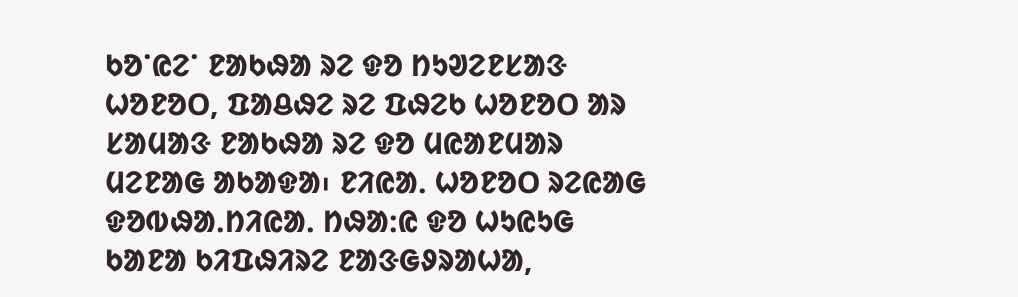ᱠᱚᱸᱭᱮᱸ ᱱᱟᱠᱷᱟ ᱨᱮ ᱫᱚ ᱴᱩᱣᱮᱱᱥᱟᱝ ᱦᱚᱱᱚᱛ, ᱯᱟᱪᱷᱮ ᱨᱮ ᱯᱷᱮᱠ ᱦᱚᱱᱚᱛ ᱟᱨ ᱥᱟᱢᱟᱝ ᱱᱟᱠᱷᱟ ᱨᱮ ᱫᱚ ᱢᱭᱟᱱᱢᱟᱨ ᱢᱮᱱᱟᱜ ᱟᱠᱟᱫᱟ᱾ ᱱᱤᱭᱟᱹ ᱦᱚᱱᱚᱛ ᱨᱮᱭᱟᱜ ᱫᱚᱵᱷᱟᱹᱴᱤᱭᱟᱹ ᱴᱷᱟᱺᱭ ᱫᱚ ᱦᱩᱭᱩᱜ ᱠᱟᱱᱟ ᱠᱤᱯᱷᱤᱨᱮ ᱱᱟᱝᱜᱽᱨᱟᱦᱟ,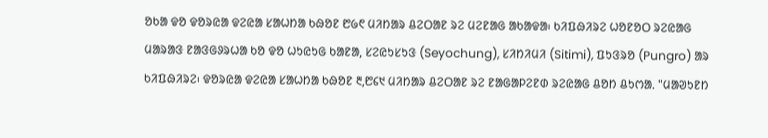ᱚᱠᱟ ᱫᱚ ᱫᱚᱨᱭᱟ ᱫᱮᱭᱟ ᱥᱟᱦᱴᱟ ᱠᱷᱚᱱ ᱘᱙᱖ ᱢᱤᱴᱟᱨ ᱪᱮᱛᱟᱱ ᱨᱮ ᱢᱮᱱᱟᱜ ᱟᱠᱟᱫᱟ᱾ ᱠᱤᱯᱷᱤᱨᱮ ᱦᱚᱱᱚᱛ ᱨᱮᱭᱟᱜ ᱢᱟᱨᱟᱝ ᱱᱟᱝᱜᱽᱨᱦᱟ ᱠᱚ ᱫᱚ ᱦᱩᱭᱩᱜ ᱠᱟᱱᱟ, ᱥᱮᱭᱩᱥᱩᱝ (Seyochung), ᱥᱤᱴᱤᱢᱤ (Sitimi), ᱯᱩᱝᱨᱚ (Pungro) ᱟᱨ ᱠᱤᱯᱷᱤᱨᱮ᱾ ᱫᱚᱨᱭᱟ ᱫᱮᱭᱟ ᱥᱟᱦᱴᱟ ᱠᱷᱚᱱ ᱓,᱘᱔᱑ ᱢᱤᱴᱟᱨ ᱪᱮᱛᱟᱱ ᱨᱮ ᱱᱟᱜᱟᱞᱮᱱᱰ ᱨᱮᱭᱟᱜ ᱪᱚᱴ ᱪᱩᱬᱟᱹ "ᱢᱟᱣᱩᱱᱴ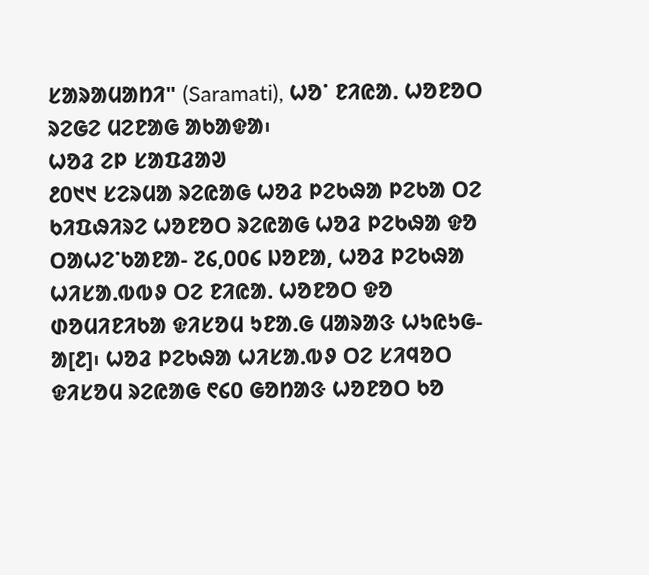ᱥᱟᱨᱟᱢᱟᱴᱤ" (Saramati), ᱦᱚᱸ ᱱᱤᱭᱟᱹ ᱦᱚᱱᱚᱛ ᱨᱮᱜᱮ ᱢᱮᱱᱟᱜ ᱟᱠᱟᱫᱟ᱾
ᱦᱚᱲ ᱮᱞ ᱥᱟᱯᱲᱟᱣ
᱒᱐᱑᱑ ᱥᱮᱨᱢᱟ ᱨᱮᱭᱟᱜ ᱦᱚᱲ ᱞᱮᱠᱷᱟ ᱞᱮᱠᱟ ᱛᱮ ᱠᱤᱯᱷᱤᱨᱮ ᱦᱚᱱᱚᱛ ᱨᱮᱭᱟᱜ ᱦᱚᱲ ᱞᱮᱠᱷᱟ ᱫᱚ ᱛᱟᱦᱮᱸᱠᱟᱱᱟ- ᱗᱔,᱐᱐᱔ ᱡᱚᱱᱟ, ᱦᱚᱲ ᱞᱮᱠᱷᱟ ᱦᱤᱥᱟᱹᱵᱵᱽ ᱛᱮ ᱱᱤᱭᱟᱹ ᱦᱚᱱᱚᱛ ᱫᱚ ᱰᱚᱢᱤᱱᱤᱠᱟ ᱫᱤᱥᱚᱢ ᱩᱱᱟᱹᱜ ᱢᱟᱨᱟᱝ ᱦᱩᱭᱩᱜ-ᱟ[᱒]᱾ ᱦᱚᱲ ᱞᱮᱠᱷᱟ ᱦᱤᱥᱟᱹᱵᱽ ᱛᱮ ᱥᱤᱧᱚᱛ ᱫᱤᱥᱚᱢ ᱨᱮᱭᱟᱜ ᱖᱔᱐ ᱜᱚᱴᱟᱝ ᱦᱚᱱᱚᱛ ᱠᱚ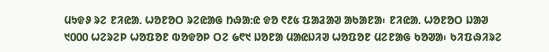ᱢᱩᱫᱽ ᱨᱮ ᱱᱤᱭᱟᱹ ᱦᱚᱱᱚᱛ ᱨᱮᱭᱟᱜ ᱴᱷᱟᱺᱭ ᱫᱚ ᱖᱒᱕ ᱯᱟᱲᱟᱣ ᱟᱠᱟᱱᱟ᱾ ᱱᱤᱭᱟᱹ ᱦᱚᱱᱚᱛ ᱡᱟᱣ ᱑᱐᱐᱐ ᱦᱮᱨᱮᱞ ᱦᱚᱯᱚᱱ ᱵᱚᱫᱚᱞ ᱛᱮ ᱙᱖᱑ ᱡᱚᱱᱟ ᱢᱟᱭᱡᱤᱣ ᱦᱚᱯᱚᱱ ᱢᱮᱱᱟᱜ ᱠᱚᱣᱟ᱾ ᱠᱤᱯᱷᱤᱨᱮ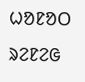ᱦᱚᱱᱚᱛ ᱨᱮᱱᱮᱜ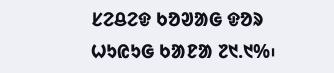ᱥᱮᱪᱮᱫ ᱠᱚᱣᱟᱜ ᱫᱚᱨ ᱦᱩᱭᱩᱜ ᱠᱟᱱᱟ ᱗᱑.᱑%᱾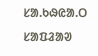ᱥᱟ.ᱠᱷᱭᱟ.ᱛ ᱥᱟᱯᱲᱟᱣ